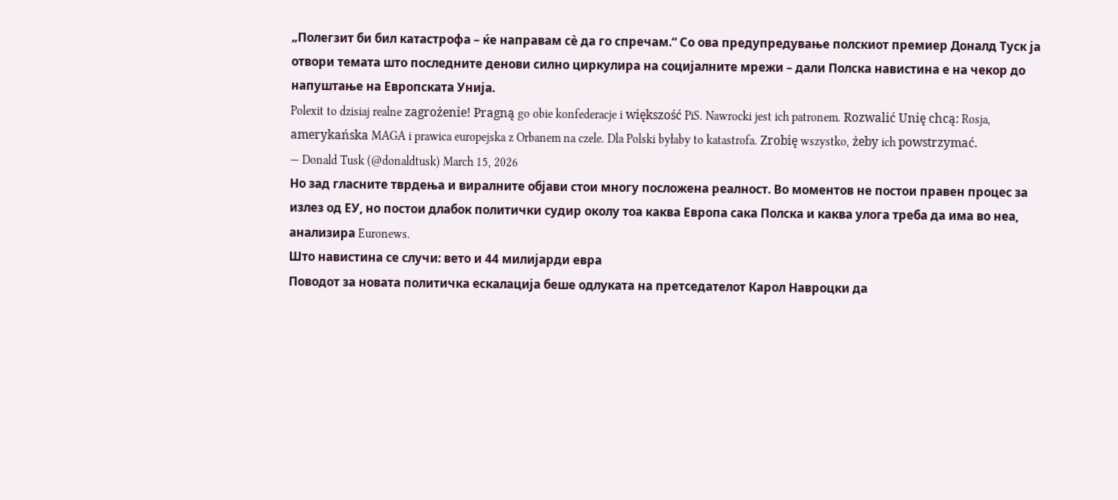„Полегзит би бил катастрофа – ќе направам сè да го спречам.“ Со ова предупредување полскиот премиер Доналд Туск ја отвори темата што последните денови силно циркулира на социјалните мрежи – дали Полска навистина е на чекор до напуштање на Европската Унија.
Polexit to dzisiaj realne zagrożenie! Pragną go obie konfederacje i większość PiS. Nawrocki jest ich patronem. Rozwalić Unię chcą: Rosja, amerykańska MAGA i prawica europejska z Orbanem na czele. Dla Polski byłaby to katastrofa. Zrobię wszystko, żeby ich powstrzymać.
— Donald Tusk (@donaldtusk) March 15, 2026
Но зад гласните тврдења и виралните објави стои многу посложена реалност. Во моментов не постои правен процес за излез од ЕУ, но постои длабок политички судир околу тоа каква Европа сака Полска и каква улога треба да има во неа, анализира Euronews.
Што навистина се случи: вето и 44 милијарди евра
Поводот за новата политичка ескалација беше одлуката на претседателот Карол Навроцки да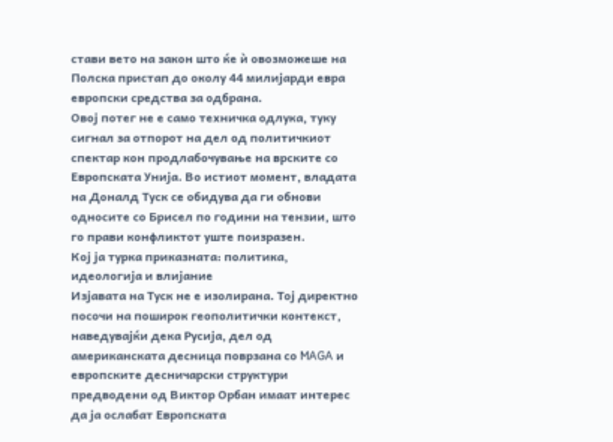стави вето на закон што ќе ѝ овозможеше на Полска пристап до околу 44 милијарди евра европски средства за одбрана.
Овој потег не е само техничка одлука, туку сигнал за отпорот на дел од политичкиот спектар кон продлабочување на врските со Европската Унија. Во истиот момент, владата на Доналд Туск се обидува да ги обнови односите со Брисел по години на тензии, што го прави конфликтот уште поизразен.
Кој ја турка приказната: политика, идеологија и влијание
Изјавата на Туск не е изолирана. Тој директно посочи на поширок геополитички контекст, наведувајќи дека Русија, дел од американската десница поврзана со MAGA и европските десничарски структури предводени од Виктор Орбан имаат интерес да ја ослабат Европската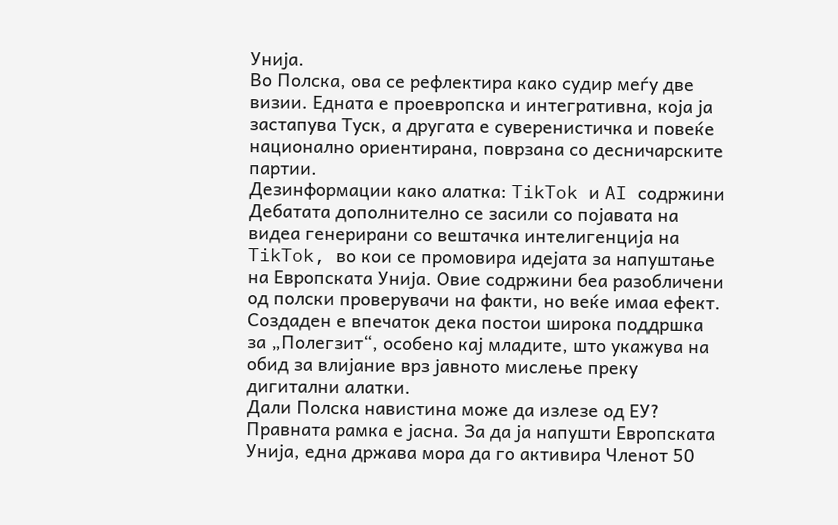Унија.
Во Полска, ова се рефлектира како судир меѓу две визии. Едната е проевропска и интегративна, која ја застапува Туск, а другата е суверенистичка и повеќе национално ориентирана, поврзана со десничарските партии.
Дезинформации како алатка: TikTok и AI содржини
Дебатата дополнително се засили со појавата на видеа генерирани со вештачка интелигенција на TikTok, во кои се промовира идејата за напуштање на Европската Унија. Овие содржини беа разобличени од полски проверувачи на факти, но веќе имаа ефект.
Создаден е впечаток дека постои широка поддршка за „Полегзит“, особено кај младите, што укажува на обид за влијание врз јавното мислење преку дигитални алатки.
Дали Полска навистина може да излезе од ЕУ?
Правната рамка е јасна. За да ја напушти Европската Унија, една држава мора да го активира Членот 50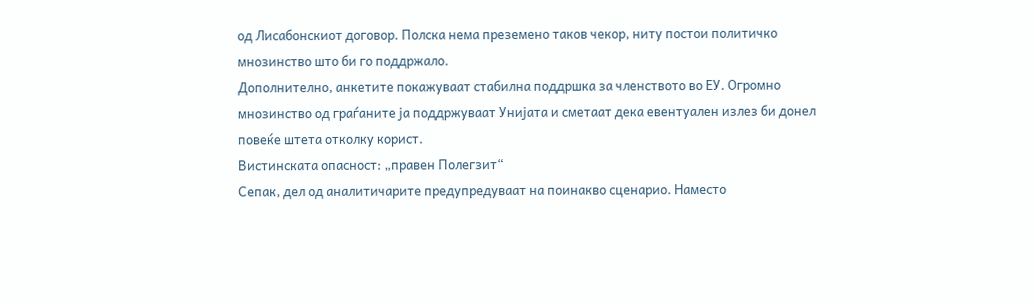од Лисабонскиот договор. Полска нема преземено таков чекор, ниту постои политичко мнозинство што би го поддржало.
Дополнително, анкетите покажуваат стабилна поддршка за членството во ЕУ. Огромно мнозинство од граѓаните ја поддржуваат Унијата и сметаат дека евентуален излез би донел повеќе штета отколку корист.
Вистинската опасност: „правен Полегзит“
Сепак, дел од аналитичарите предупредуваат на поинакво сценарио. Наместо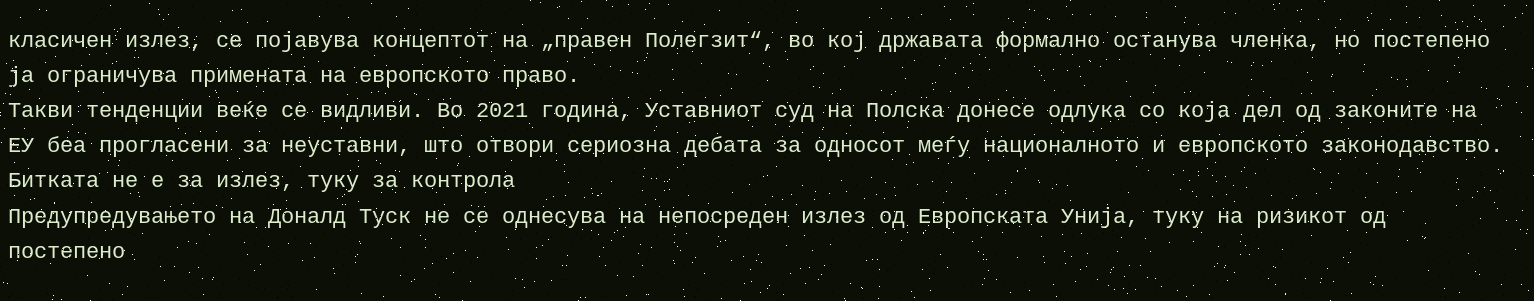класичен излез, се појавува концептот на „правен Полегзит“, во кој државата формално останува членка, но постепено ја ограничува примената на европското право.
Такви тенденции веќе се видливи. Во 2021 година, Уставниот суд на Полска донесе одлука со која дел од законите на ЕУ беа прогласени за неуставни, што отвори сериозна дебата за односот меѓу националното и европското законодавство.
Битката не е за излез, туку за контрола
Предупредувањето на Доналд Туск не се однесува на непосреден излез од Европската Унија, туку на ризикот од постепено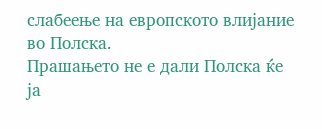слабеење на европското влијание во Полска.
Прашањето не е дали Полска ќе ја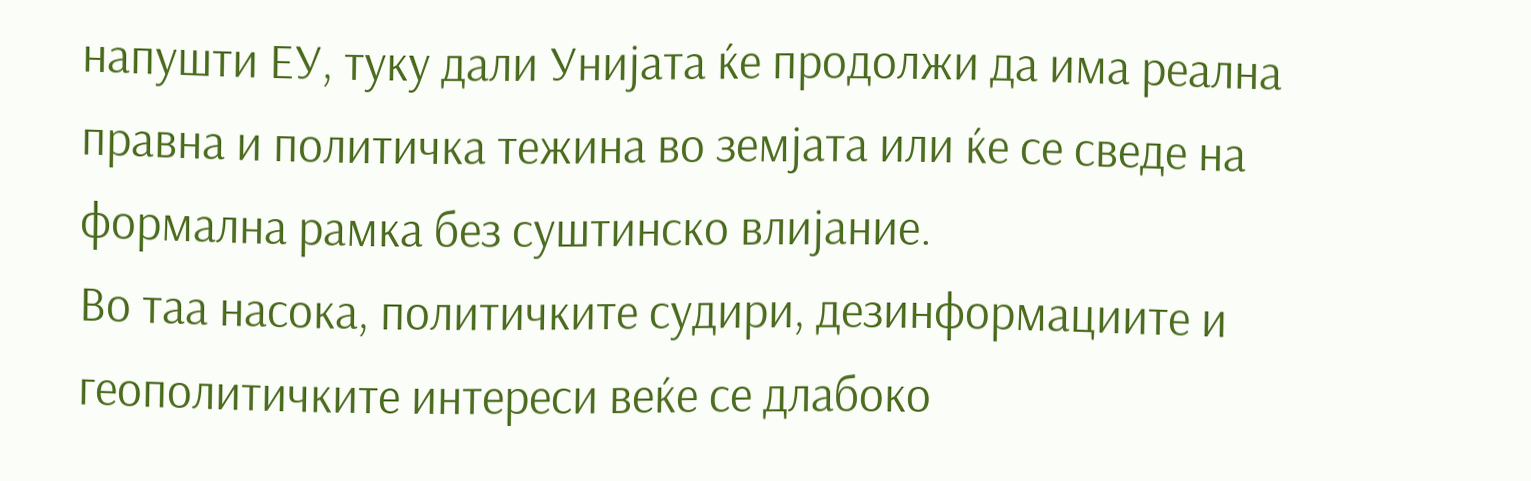напушти ЕУ, туку дали Унијата ќе продолжи да има реална правна и политичка тежина во земјата или ќе се сведе на формална рамка без суштинско влијание.
Во таа насока, политичките судири, дезинформациите и геополитичките интереси веќе се длабоко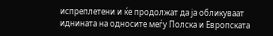испреплетени и ќе продолжат да ја обликуваат иднината на односите меѓу Полска и Европската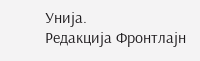Унија.
Редакција Фронтлајн